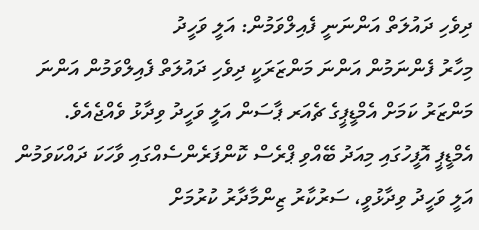ދިވެހި ދައުލަތް އަންނަނީ ފެއިލްވަމުން: އަލީ ވަހީދު
މިހާރު ފެންނަމުން އަންނަ މަންޒަރަކީ ދިވެހި ދައުލަތް ފެއިލްވަމުން އަންނަ މަންޒަރު ކަމަށް އެމްޑީޕީގެ ޗެއަރ ޕާސަން އަލީ ވަހީދު ވިދާޅު ވެއްޖެއެވެ.
އެމްޑީޕީ އޮފީހުގައި މިއަދު ބޭއްވި ޕްރެސް ކޮންފަރެންސެއްގައި ވާހަކަ ދައްކަވަމުން އަލީ ވަހީދު ވިދާޅުވީ، ސަރުކާރު ޒިންމާދާރު ކުރުމަށް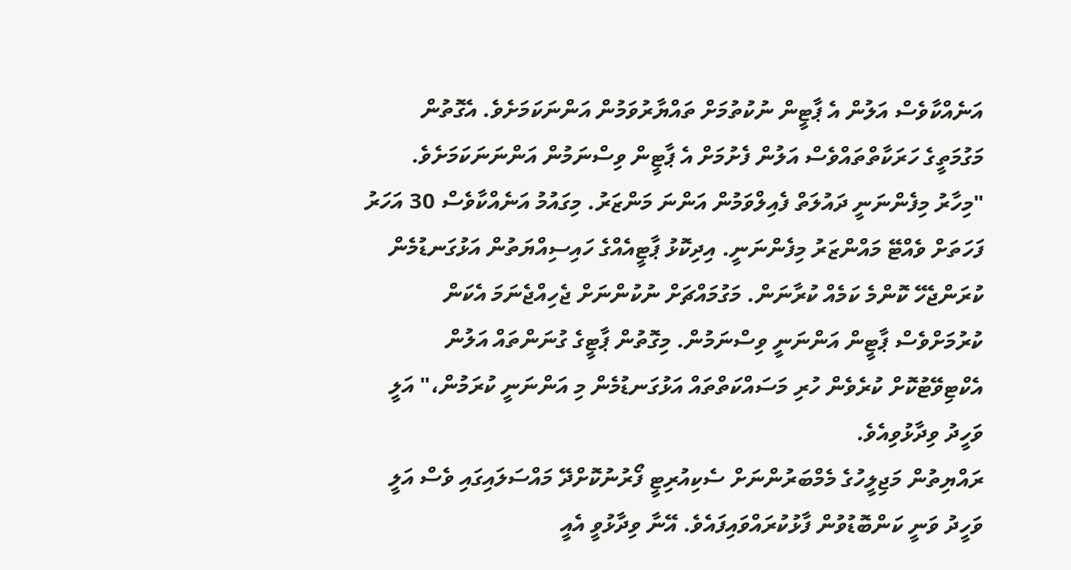އަނެއްކާވެސް އަލުން އެ ޕާޓީން ނުކުތުމަށް ތައްޔާރުވަމުން އަންނަކަމަށެވެ. އެގޮތުން މަގުމަތީގެ ހަރަކާތްތައްވެސް އަލުން ފެށުމަށް އެ ޕާޓީން ވިސްނަމުން އަންނަނަކަމަށެވެ.
"މިހާރު މިފެންނަނީ ދައުލަތް ފެއިލްވަމުން އަންނަ މަންޒަރު. މިގައުމު އަނެއްކާވެސް 30 އަހަރު ފަހަތަށް ވެއްޓޭ މައްންޒަރު މިފެންނަނީ. އިދިކޮޅު ޕާޓީއެއްގެ ހައިސިއްޔަތުން އަޅުގަނޑުމެން ކުރަންޖެހޭ ކޮންމެ ކަމެއް ކުރާނަން. މަގުމައްޗަށް ނުކުންނަށް ޖެހިއްޖެނަމަ އެކަން ކުރުމަށްވެސް ޕާޓީން އަންނަނީ ވިސްނަމުން. މިގޮތުން ޕާޓީގެ ގުނަންތައް އަލުން އެކްޓިވޭޓުކޮށް ކުރެވެން ހުރި މަސައްކަތްތައް އަޅުގަނޑުމެން މި އަންނަނީ ކުރަމުން،" އަލީ ވަހީދު ވިދާޅުވިއެވެ.
ރައްޔިތުން މަޖިލީހުގެ މެމްބަރުންނަށް ސެކިއުރިޓީ ފޯރުނުކޮށްދޭ މައްސަލައިގައި ވެސް އަލީ ވަހީދު ވަނީ ކަންބޮޑުވުން ފާޅުކުރައްވައިފައެވެ. އޭނާ ވިދާޅުވީ އެއީ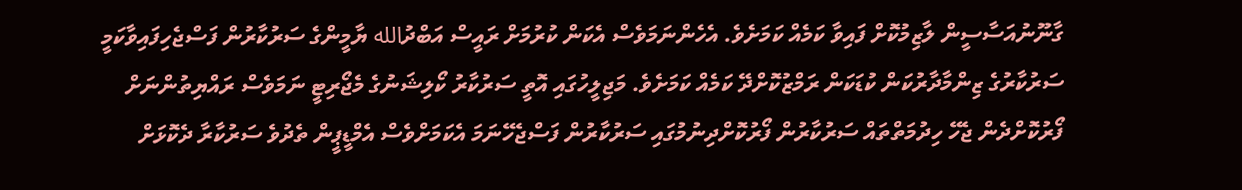ގާނޫނުއަސާސީން ލާޒިމުކޮށް ފައިވާ ކަމެއް ކަމަށެވެ. އެހެންނަމަވެސް އެކަން ކުރުމަށް ރައީސް އަބްދުالله ޔާމީންގެ ސަރުކާރުން ފަސްޖެހިފައިވާކަމީ ސަރުކާރުގެ ޒިންމާދާރުކަން ކުޑަކަން ރަމްޒުކޮށްދޭ ކަމެއް ކަމަށެވެ. މަޖިލީހުގައި އޮތީ ސަރުކާރު ކޯލިޝަނުގެ މެޖޯރިޓީ ނަމަވެސް ރައްޔިތުންނަށް ފޯރުކޮށްދެން ޖެހޭ ހިދުމަތްތައް ސަރުކާރުން ފޯރުކޮށްދިނުމުގައި ސަރުކާރުން ފަސްޖެހޭނަމަ އެކަމަށްވެސް އެމްޑީޕީން ތެދުވެ ސަރުކާރާ ދެކޮޅަށް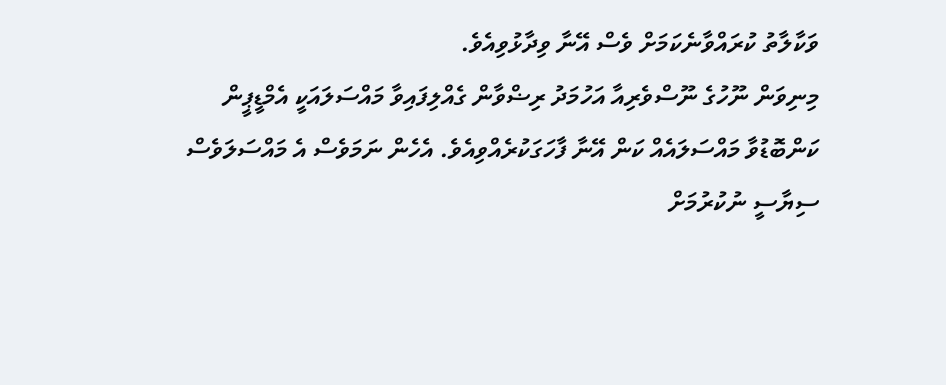ވަކާލާތު ކުރައްވާނެކަމަށް ވެސް އޭނާ ވިދާޅުވިއެވެ.
މިނިވަން ނޫހުގެ ނޫސްވެރިއާ އަހުމަދު ރިޟްވާން ގެއްލިފައިވާ މައްސަލައަކީ އެމްޑީޕީން ކަންބޮޑުވާ މައްސަލައެއް ކަން އޭނާ ފާހަގަކުރެއްވިއެވެ. އެހެން ނަމަވެސް އެ މައްސަލަވެސް ސިޔާސީ ނުކުރުމަށް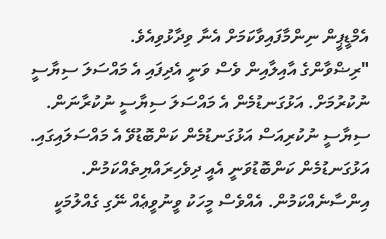އެމްޑީޕީން ނިންމާފައިވާކަމަށް އެނާ ވިދާޅުވިއެވެ.
"ރިޟްވާންގެ އާއިލާއިން ވެސް ވަނީ އެދިފައި އެ މައްސަލަ ސިޔާސީ ނުކުރުމަށް. އަޅުގަނޑުމެން އެ މައްސަލަ ސިޔާސީ ނުކުރާނަން. ސިޔާސީ ނުކުރިއަސް އަޅުގަނޑުމެން ކަންބޮޑުވޭ އެ މައްސަލައިގައި. އަޅުގަނޑުމެން ކަންބޮޑުވަނީ އެއީ ދިވެހިރައްޔިތެއްކަމުން. އިންސާނެއްކަމުން. އެއްވެސް މީހަކު ވީނުވީޢެއް ނޭގި ގެއްލުމަކީ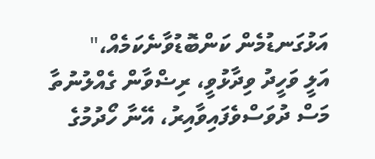އަޅުގަނޑުމެން ކަންބޮޑުވާނެކަމެއް،"
އަލީ ވަހީދު ވިދާޅުވީ، ރިޟްވާން ގެއްލުނުތާ މަސް ދުވަސްވެފައިވާއިރު، އޭނާ ހޯދުމުގެ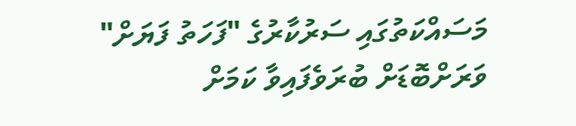މަސައްކަތުގައި ސަރުކާރުގެ "ފަހަތު ފަޔަށް" ވަރަށްބޮޑަށް ބުރަވެފައިވާ ކަމަށް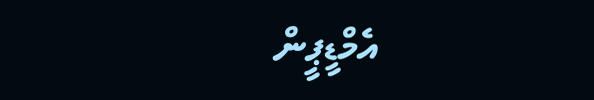އެމްޑީޕީން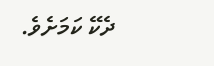ދެކޭ ކަމަށެވެ.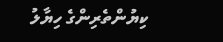ކިޔުންތެރިންގެ ހިޔާލު